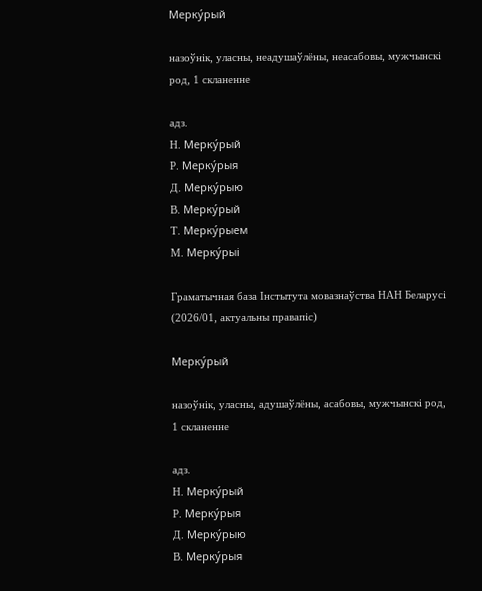Мерку́рый

назоўнік, уласны, неадушаўлёны, неасабовы, мужчынскі род, 1 скланенне

адз.
Н. Мерку́рый
Р. Мерку́рыя
Д. Мерку́рыю
В. Мерку́рый
Т. Мерку́рыем
М. Мерку́рыі

Граматычная база Інстытута мовазнаўства НАН Беларусі (2026/01, актуальны правапіс)

Мерку́рый

назоўнік, уласны, адушаўлёны, асабовы, мужчынскі род, 1 скланенне

адз.
Н. Мерку́рый
Р. Мерку́рыя
Д. Мерку́рыю
В. Мерку́рыя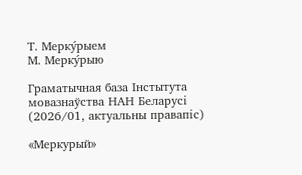Т. Мерку́рыем
М. Мерку́рыю

Граматычная база Інстытута мовазнаўства НАН Беларусі (2026/01, актуальны правапіс)

«Меркурый»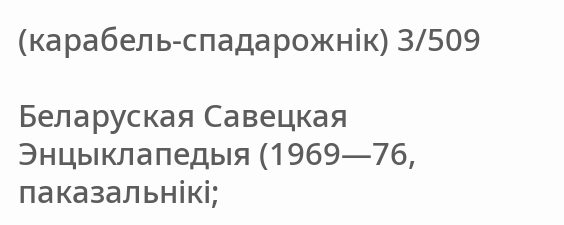(карабель-спадарожнік) 3/509

Беларуская Савецкая Энцыклапедыя (1969—76, паказальнікі;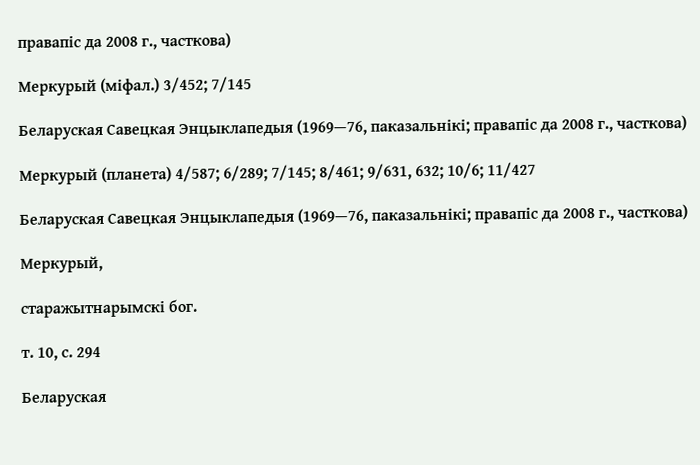правапіс да 2008 г., часткова)

Меркурый (міфал.) 3/452; 7/145

Беларуская Савецкая Энцыклапедыя (1969—76, паказальнікі; правапіс да 2008 г., часткова)

Меркурый (планета) 4/587; 6/289; 7/145; 8/461; 9/631, 632; 10/6; 11/427

Беларуская Савецкая Энцыклапедыя (1969—76, паказальнікі; правапіс да 2008 г., часткова)

Меркурый,

старажытнарымскі бог.

т. 10, с. 294

Беларуская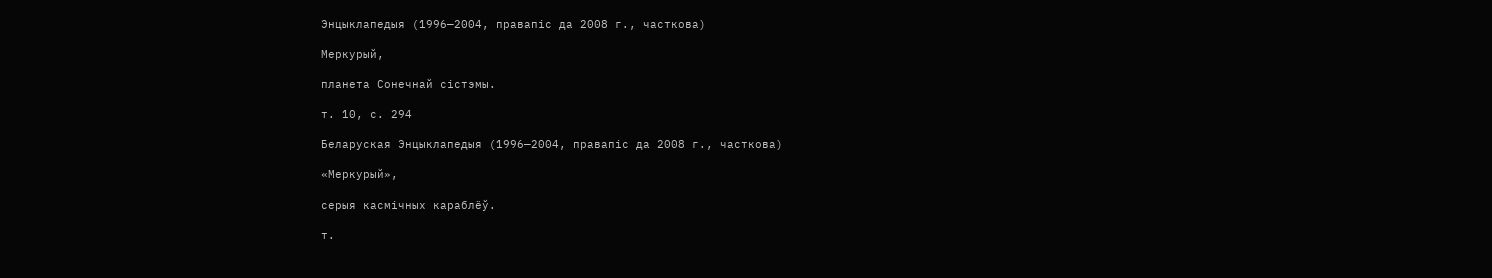Энцыклапедыя (1996—2004, правапіс да 2008 г., часткова)

Меркурый,

планета Сонечнай сістэмы.

т. 10, с. 294

Беларуская Энцыклапедыя (1996—2004, правапіс да 2008 г., часткова)

«Меркурый»,

серыя касмічных караблёў.

т.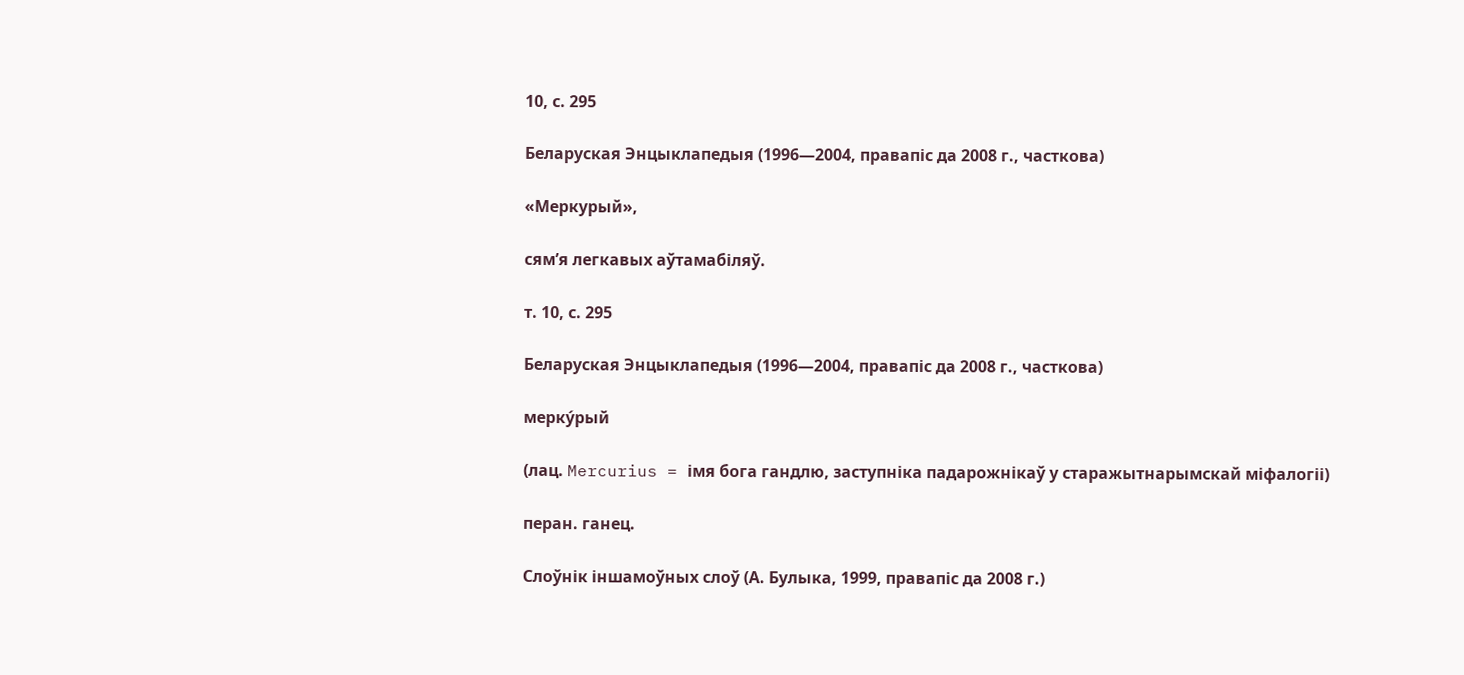10, с. 295

Беларуская Энцыклапедыя (1996—2004, правапіс да 2008 г., часткова)

«Меркурый»,

сям’я легкавых аўтамабіляў.

т. 10, с. 295

Беларуская Энцыклапедыя (1996—2004, правапіс да 2008 г., часткова)

мерку́рый

(лац. Mercurius = імя бога гандлю, заступніка падарожнікаў у старажытнарымскай міфалогіі)

перан. ганец.

Слоўнік іншамоўных слоў (А. Булыка, 1999, правапіс да 2008 г.)